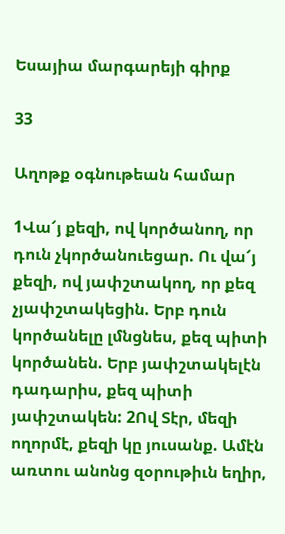Եսայիա մարգարեյի գիրք

33

Աղոթք օգնութեան համար

1Վա՜յ քեզի, ով կործանող, որ դուն չկործանուեցար. Ու վա՜յ քեզի, ով յափշտակող, որ քեզ չյափշտակեցին. Երբ դուն կործանելը լմնցնես, քեզ պիտի կործանեն. Երբ յափշտակելէն դադարիս, քեզ պիտի յափշտակեն: 2Ով Տէր, մեզի ողորմէ, քեզի կը յուսանք. Ամէն առտու անոնց զօրութիւն եղիր,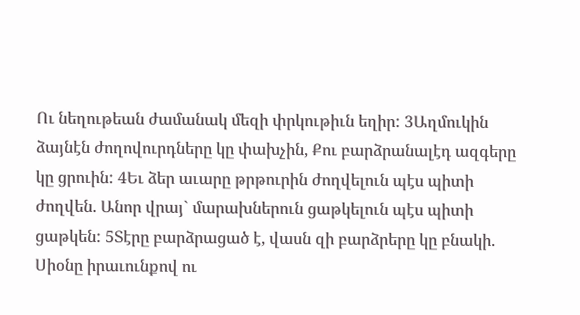Ու նեղութեան ժամանակ մեզի փրկութիւն եղիր: 3Աղմուկին ձայնէն ժողովուրդները կը փախչին, Քու բարձրանալէդ ազգերը կը ցրուին: 4Եւ ձեր աւարը թրթուրին ժողվելուն պէս պիտի ժողվեն. Անոր վրայ` մարախներուն ցաթկելուն պէս պիտի ցաթկեն: 5Տէրը բարձրացած է, վասն զի բարձրերը կը բնակի. Սիօնը իրաւունքով ու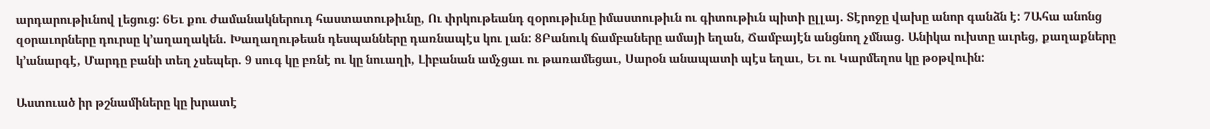արդարութիւնով լեցուց: 6Եւ քու ժամանակներուդ հաստատութիւնը, Ու փրկութեանդ զօրութիւնը իմաստութիւն ու գիտութիւն պիտի ըլլայ. Տէրոջը վախը անոր գանձն է: 7Ահա անոնց զօրաւորները դուրսը կ’աղաղակեն. Խաղաղութեան դեսպանները դառնապէս կու լան: 8Բանուկ ճամբաները ամայի եղան, Ճամբայէն անցնող չմնաց. Անիկա ուխտը աւրեց, քաղաքները կ’անարգէ, Մարդը բանի տեղ չսեպեր. 9 սուգ կը բռնէ ու կը նուաղի, Լիբանան ամչցաւ ու թառամեցաւ, Սարօն անապատի պէս եղաւ, Եւ ու Կարմեղոս կը թօթվուին:

Աստուած իր թշնամիները կը խրատէ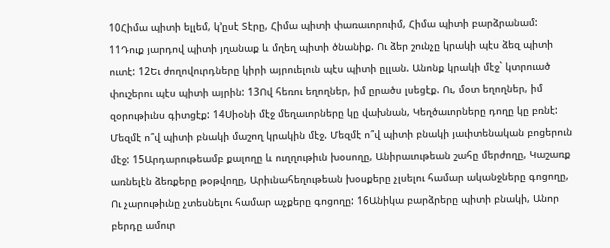10Հիմա պիտի ելլեմ, կ’ըսէ Տէրը, Հիմա պիտի փառաւորուիմ, Հիմա պիտի բարձրանամ: 11Դուք յարդով պիտի յղանաք և մղեղ պիտի ծնանիք. Ու ձեր շունչը կրակի պէս ձեզ պիտի ուտէ: 12Եւ ժողովուրդները կիրի այրուելուն պէս պիտի ըլլան. Անոնք կրակի մէջ` կտրուած փուշերու պէս պիտի այրին: 13Ով հեռու եղողներ, իմ ըրածս լսեցէք. Ու, մօտ եղողներ, իմ զօրութիւնս գիտցէք: 14Սիօնի մէջ մեղաւորները կը վախնան, Կեղծաւորները դողը կը բռնէ: Մեզմէ ո՞վ պիտի բնակի մաշող կրակին մէջ. Մեզմէ ո՞վ պիտի բնակի յաւիտենական բոցերուն մէջ: 15Արդարութեամբ քալողը և ուղղութիւն խօսողը, Անիրաւութեան շահը մերժողը, Կաշառք առնելէն ձեռքերը թօթվողը, Արիւնահեղութեան խօսքերը չլսելու համար ականջները գոցողը, Ու չարութիւնը չտեսնելու համար աչքերը գոցողը: 16Անիկա բարձրերը պիտի բնակի, Անոր բերդը ամուր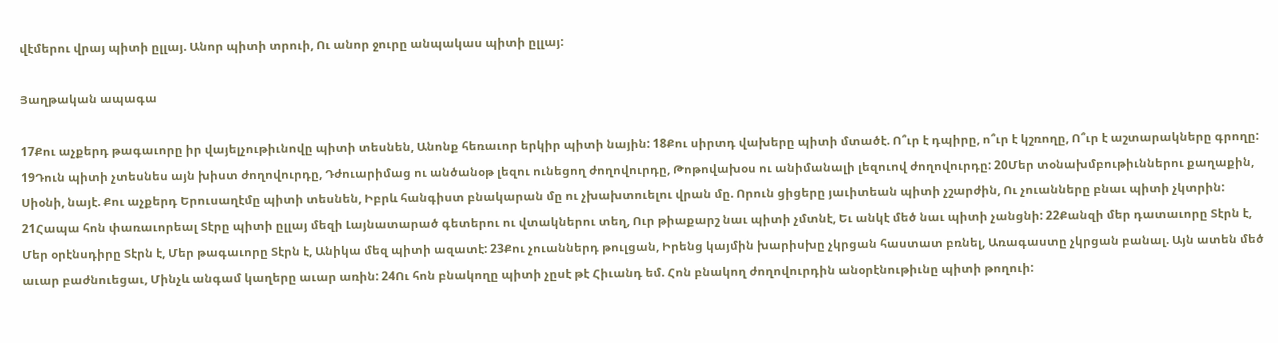վէմերու վրայ պիտի ըլլայ. Անոր պիտի տրուի, Ու անոր ջուրը անպակաս պիտի ըլլայ:

Յաղթական ապագա

17Քու աչքերդ թագաւորը իր վայելչութիւնովը պիտի տեսնեն, Անոնք հեռաւոր երկիր պիտի նային: 18Քու սիրտդ վախերը պիտի մտածէ. Ո՞ւր է դպիրը, ո՞ւր է կշռողը, Ո՞ւր է աշտարակները գրողը: 19Դուն պիտի չտեսնես այն խիստ ժողովուրդը, Դժուարիմաց ու անծանօթ լեզու ունեցող ժողովուրդը, Թոթովախօս ու անիմանալի լեզուով ժողովուրդը: 20Մեր տօնախմբութիւններու քաղաքին, Սիօնի, նայէ. Քու աչքերդ Երուսաղէմը պիտի տեսնեն, Իբրև հանգիստ բնակարան մը ու չխախտուելու վրան մը. Որուն ցիցերը յաւիտեան պիտի չշարժին, Ու չուանները բնաւ պիտի չկտրին: 21Հապա հոն փառաւորեալ Տէրը պիտի ըլլայ մեզի Լայնատարած գետերու ու վտակներու տեղ, Ուր թիաքարշ նաւ պիտի չմտնէ, Եւ անկէ մեծ նաւ պիտի չանցնի: 22Քանզի մեր դատաւորը Տէրն է, Մեր օրէնսդիրը Տէրն է, Մեր թագաւորը Տէրն է, Անիկա մեզ պիտի ազատէ: 23Քու չուաններդ թուլցան, Իրենց կայմին խարիսխը չկրցան հաստատ բռնել, Առագաստը չկրցան բանալ. Այն ատեն մեծ աւար բաժնուեցաւ, Մինչև անգամ կաղերը աւար առին: 24Ու հոն բնակողը պիտի չըսէ թէ Հիւանդ եմ. Հոն բնակող ժողովուրդին անօրէնութիւնը պիտի թողուի: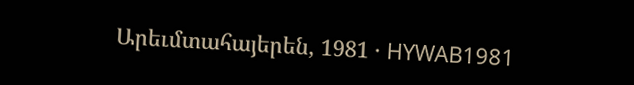Արեւմտահայերեն, 1981 · HYWAB1981